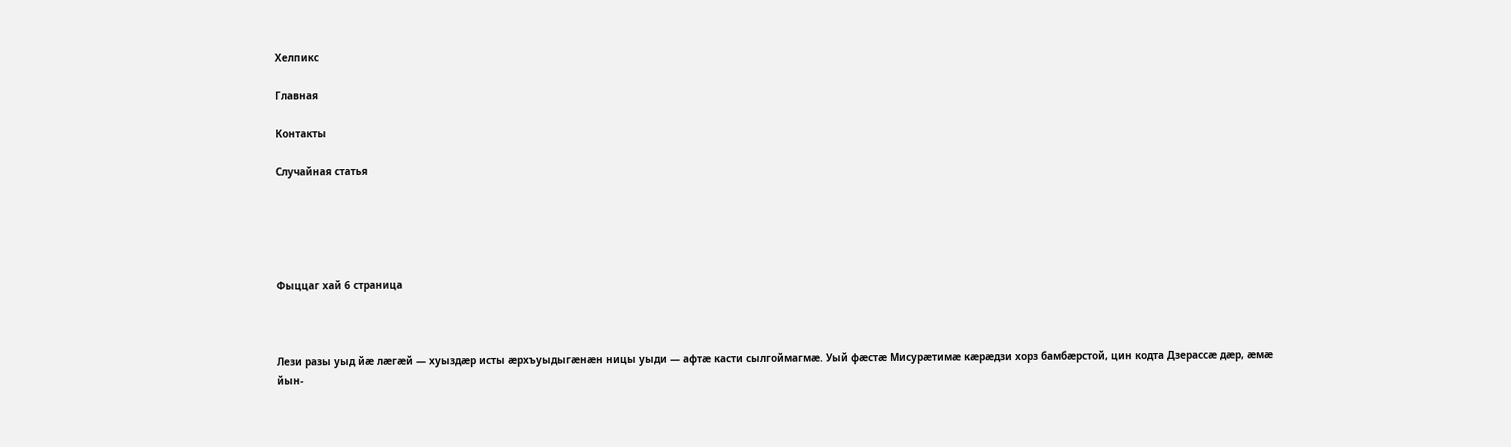Хелпикс

Главная

Контакты

Случайная статья





Фыццаг хай 6 страница



Лези разы уыд йæ лæгæй — хуыздæр исты æрхъуыдыгæнæн ницы уыди — афтæ касти сылгоймагмæ. Уый фæстæ Мисурæтимæ кæрæдзи хорз бамбæрстой, цин кодта Дзерассæ дæр, æмæ йын-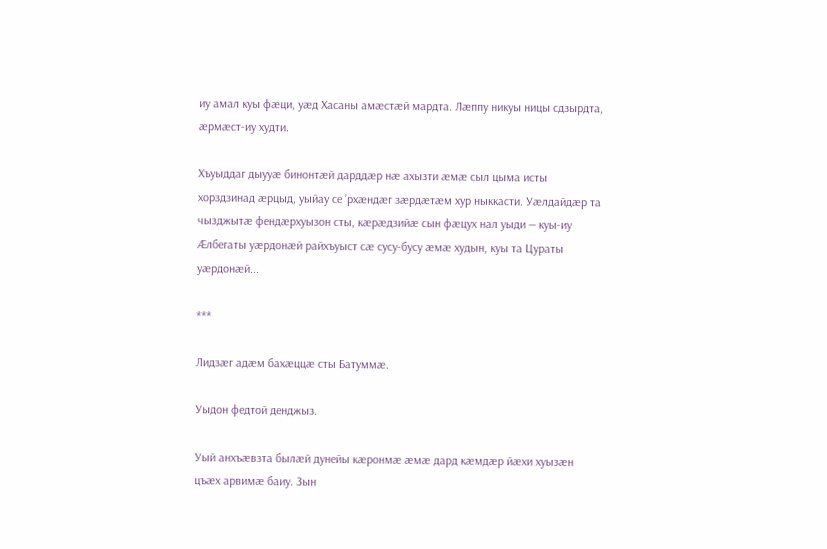иу амал куы фæци, уæд Хасаны амæстæй мардта. Лæппу никуы ницы сдзырдта, æрмæст-иу худти.

Хъуыддаг дыууæ бинонтæй дарддæр нæ ахызти æмæ сыл цыма исты хорздзинад æрцыд, уыйау се ’рхæндæг зæрдæтæм хур ныккасти. Уæлдайдæр та чызджытæ фендæрхуызон сты, кæрæдзийæ сын фæцух нал уыди — куы-иу Æлбегаты уæрдонæй райхъуыст сæ сусу-бусу æмæ худын, куы та Цураты уæрдонæй...

***

Лидзæг адæм бахæццæ сты Батуммæ.

Уыдон федтой денджыз.

Уый анхъæвзта былæй дунейы кæронмæ æмæ дард кæмдæр йæхи хуызæн цъæх арвимæ баиу. Зын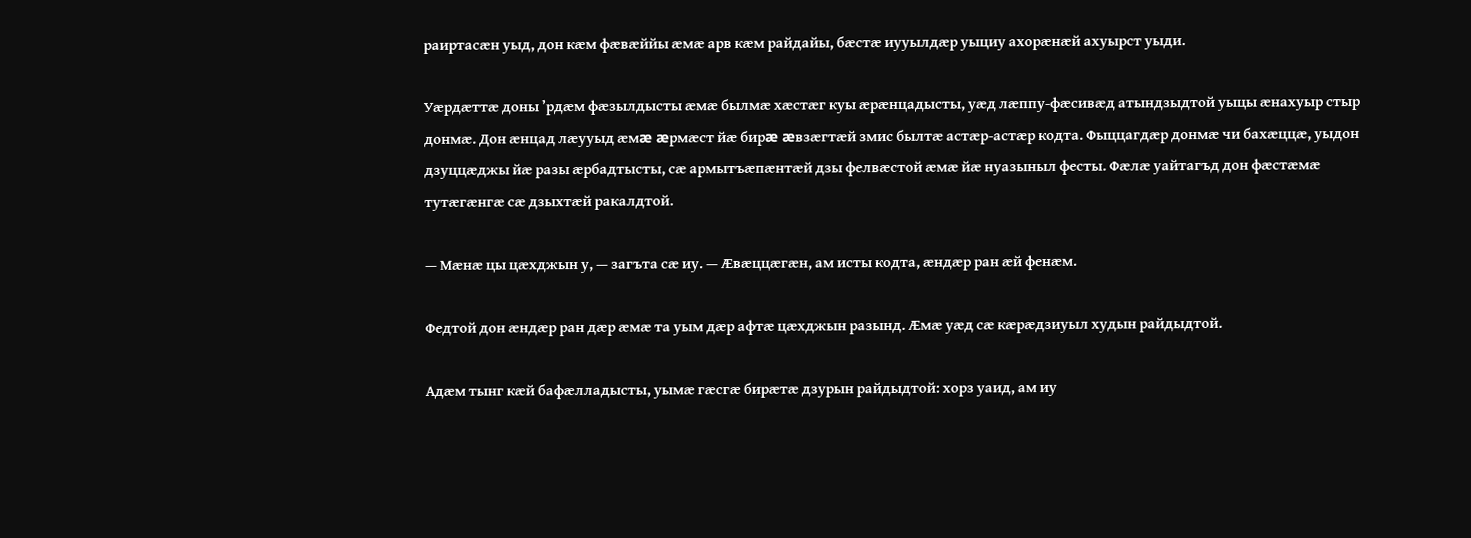раиртасæн уыд, дон кæм фæвæййы æмæ арв кæм райдайы, бæстæ иууылдæр уыциу ахорæнæй ахуырст уыди.

Уæрдæттæ доны ’рдæм фæзылдысты æмæ былмæ хæстæг куы æрæнцадысты, уæд лæппу-фæсивæд атындзыдтой уыцы æнахуыр стыр донмæ. Дон æнцад лæууыд æмæ æрмæст йæ бирæ æвзæгтæй змис былтæ астæр-астæр кодта. Фыццагдæр донмæ чи бахæццæ, уыдон дзуццæджы йæ разы æрбадтысты, сæ армытъæпæнтæй дзы фелвæстой æмæ йæ нуазыныл фесты. Фæлæ уайтагъд дон фæстæмæ тутæгæнгæ сæ дзыхтæй ракалдтой.

— Мæнæ цы цæхджын у, — загъта сæ иу. — Æвæццæгæн, ам исты кодта, æндæр ран æй фенæм.

Федтой дон æндæр ран дæр æмæ та уым дæр афтæ цæхджын разынд. Æмæ уæд сæ кæрæдзиуыл худын райдыдтой.

Адæм тынг кæй бафæлладысты, уымæ гæсгæ бирæтæ дзурын райдыдтой: хорз уаид, ам иу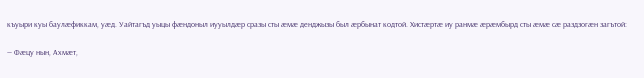къуыри куы баулæфиккам, уæд. Уайтагъд уыцы фæндоныл иууылдæр сразы сты æмæ денджызы был æрбынат кодтой. Хистæртæ иу ранмæ æрæмбырд сты æмæ сæ раздзогæн загътой:

— Фæцу нын, Ахмæт,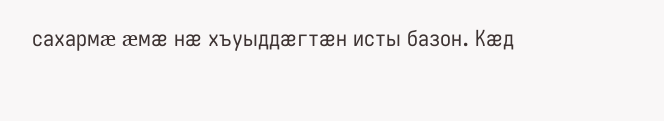сахармæ æмæ нæ хъуыддæгтæн исты базон. Кæд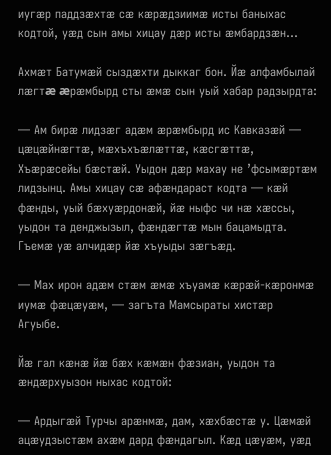иугæр паддзæхтæ сæ кæрæдзиимæ исты баныхас кодтой, уæд сын амы хицау дæр исты æмбардзæн...

Ахмæт Батумæй сыздæхти дыккаг бон. Йæ алфамбылай лæгтæ æрæмбырд сты æмæ сын уый хабар радзырдта:

— Ам бирæ лидзæг адæм æрæмбырд ис Кавказæй — цæцæйнæгтæ, мæхъхъæлæттæ, кæсгæттæ, Хъæрæсейы бæстæй. Уыдон дæр махау не ’фсымæртæм лидзынц. Амы хицау сæ афæндараст кодта — кæй фæнды, уый бæхуæрдонæй, йæ ныфс чи нæ хæссы, уыдон та денджызыл, фæндæгтæ мын бацамыдта. Гъемæ уæ алчидæр йæ хъуыды зæгъæд.

— Мах ирон адæм стæм æмæ хъуамæ кæрæй-кæронмæ иумæ фæцæуæм, — загъта Мамсыраты хистæр Агуыбе.

Йæ гал кæнæ йæ бæх кæмæн фæзиан, уыдон та æндæрхуызон ныхас кодтой:

— Ардыгæй Турчы арæнмæ, дам, хæхбæстæ у. Цæмæй ацæудзыстæм ахæм дард фæндагыл. Кæд цæуæм, уæд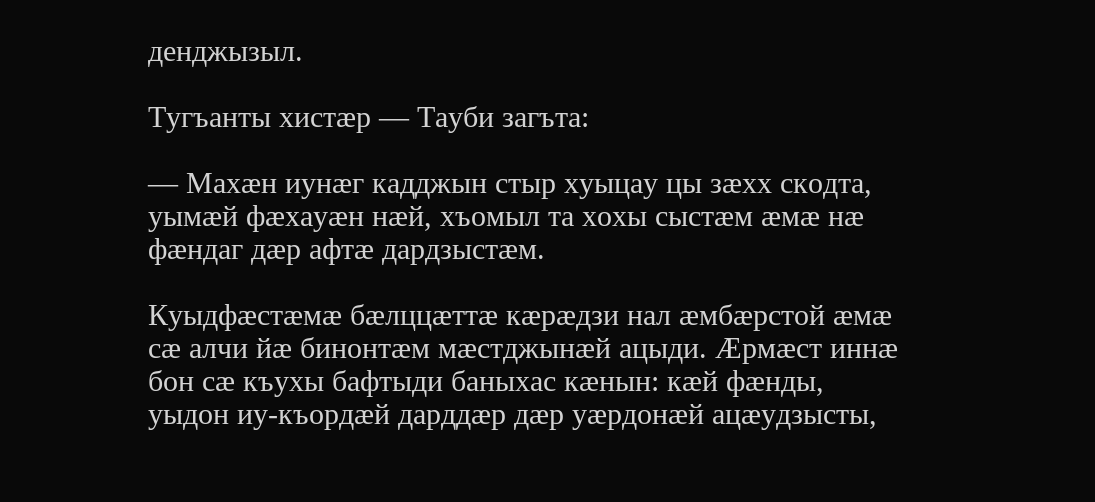денджызыл.

Тугъанты хистæр — Тауби загъта:

— Махæн иунæг кадджын стыр хуыцау цы зæхх скодта, уымæй фæхауæн нæй, хъомыл та хохы сыстæм æмæ нæ фæндаг дæр афтæ дардзыстæм.

Куыдфæстæмæ бæлццæттæ кæрæдзи нал æмбæрстой æмæ сæ алчи йæ бинонтæм мæстджынæй ацыди. Æрмæст иннæ бон сæ къухы бафтыди баныхас кæнын: кæй фæнды, уыдон иу-къордæй дарддæр дæр уæрдонæй ацæудзысты,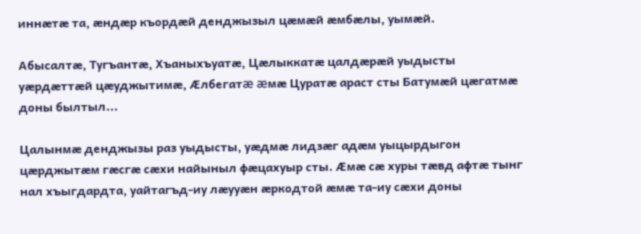иннæтæ та, æндæр къордæй денджызыл цæмæй æмбæлы, уымæй.

Абысалтæ, Тугъантæ, Хъаныхъуатæ, Цæлыккатæ цалдæрæй уыдысты уæрдæттæй цæуджытимæ, Æлбегатæ æмæ Цуратæ араст сты Батумæй цæгатмæ доны былтыл...

Цалынмæ денджызы раз уыдысты, уæдмæ лидзæг адæм уыцырдыгон цæрджытæм гæсгæ сæхи найыныл фæцахуыр сты. Æмæ сæ хуры тæвд афтæ тынг нал хъыгдардта, уайтагъд-иу лæууæн æркодтой æмæ та-иу сæхи доны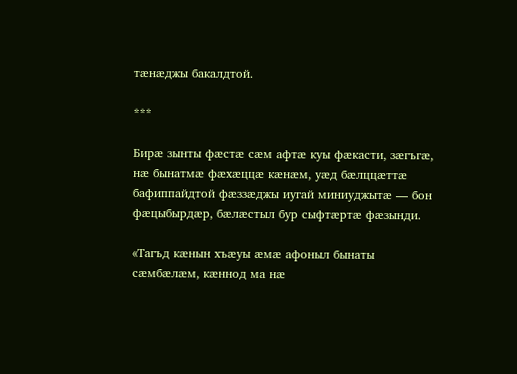тæнæджы бакалдтой.

***

Бирæ зынты фæстæ сæм афтæ куы фæкасти, зæгъгæ, нæ бынатмæ фæхæццæ кæнæм, уæд бæлццæттæ бафиппайдтой фæззæджы иугай миниуджытæ — бон фæцыбырдæр, бæлæстыл бур сыфтæртæ фæзынди.

«Тагъд кæнын хъæуы æмæ афоныл бынаты сæмбæлæм, кæннод ма нæ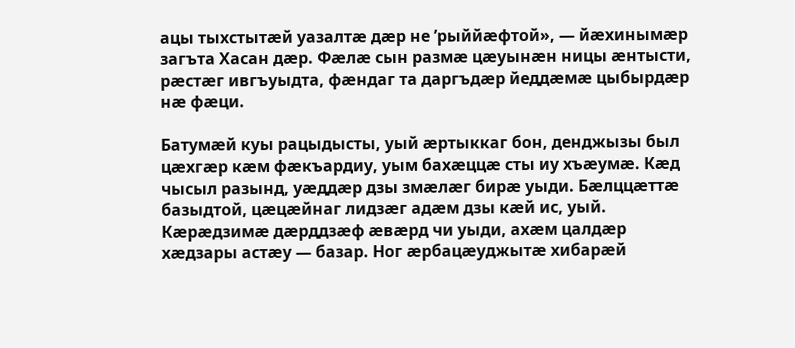ацы тыхстытæй уазалтæ дæр не ’рыййæфтой», — йæхинымæр загъта Хасан дæр. Фæлæ сын размæ цæуынæн ницы æнтысти, рæстæг ивгъуыдта, фæндаг та даргъдæр йеддæмæ цыбырдæр нæ фæци.

Батумæй куы рацыдысты, уый æртыккаг бон, денджызы был цæхгæр кæм фæкъардиу, уым бахæццæ сты иу хъæумæ. Кæд чысыл разынд, уæддæр дзы змæлæг бирæ уыди. Бæлццæттæ базыдтой, цæцæйнаг лидзæг адæм дзы кæй ис, уый. Кæрæдзимæ дæрддзæф æвæрд чи уыди, ахæм цалдæр хæдзары астæу — базар. Ног æрбацæуджытæ хибарæй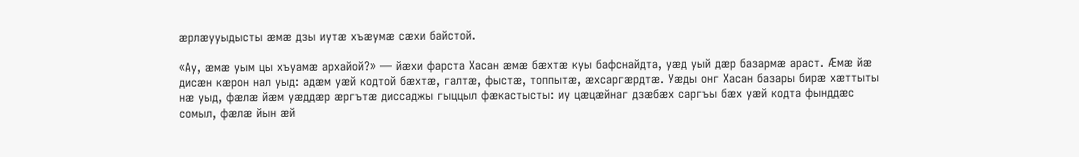æрлæууыдысты æмæ дзы иутæ хъæумæ сæхи байстой.

«Ау, æмæ уым цы хъуамæ архайой?» — йæхи фарста Хасан æмæ бæхтæ куы бафснайдта, уæд уый дæр базармæ араст. Æмæ йæ дисæн кæрон нал уыд: адæм уæй кодтой бæхтæ, галтæ, фыстæ, топпытæ, æхсаргæрдтæ. Уæды онг Хасан базары бирæ хæттыты нæ уыд, фæлæ йæм уæддæр æргътæ диссаджы гыццыл фæкастысты: иу цæцæйнаг дзæбæх саргъы бæх уæй кодта фынддæс сомыл, фæлæ йын æй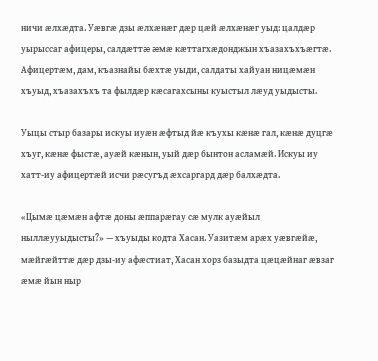ничи æлхæдта. Уæвгæ дзы æлхæнæг дæр цæй æлхæнæг уыд: цалдæр уырыссаг афицеры, салдæттæ æмæ кæттагхæдонджын хъазахъхъæгтæ. Афицертæм, дам, къазнайы бæхтæ уыди, салдаты хайуан ницæмæн хъуыд, хъазахъхъ та фылдæр кæсагахсыны куыстыл лæуд уыдысты.

Уыцы стыр базары искуы иуæн æфтыд йæ къухы кæнæ гал, кæнæ дуцгæ хъуг, кæнæ фыстæ, ауæй кæнын, уый дæр бынтон асламæй. Искуы иу хатт-иу афицертæй исчи рæсугъд æхсаргард дæр балхæдта.

«Цымæ цæмæн афтæ доны æппарæгау сæ мулк ауæйыл ныллæууыдысты?» — хъуыды кодта Хасан. Уазитæм арæх уæвгæйæ, мæйгæйттæ дæр дзы-иу афæстиат, Хасан хорз базыдта цæцæйнаг æвзаг æмæ йын ныр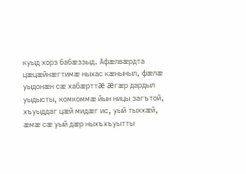куыд хорз бабæззыд. Афæлвæрдта цæцæйнæгтимæ ныхас кæныныл, фæлæ уыдонæн сæ хабæрттæ æгæр дардыл уыдысты, комкоммæ йын ницы загътой, хъуыддаг цæй мидæг ис, уый тыххæй, æмæ сæ уый дæр ныхъхъуытты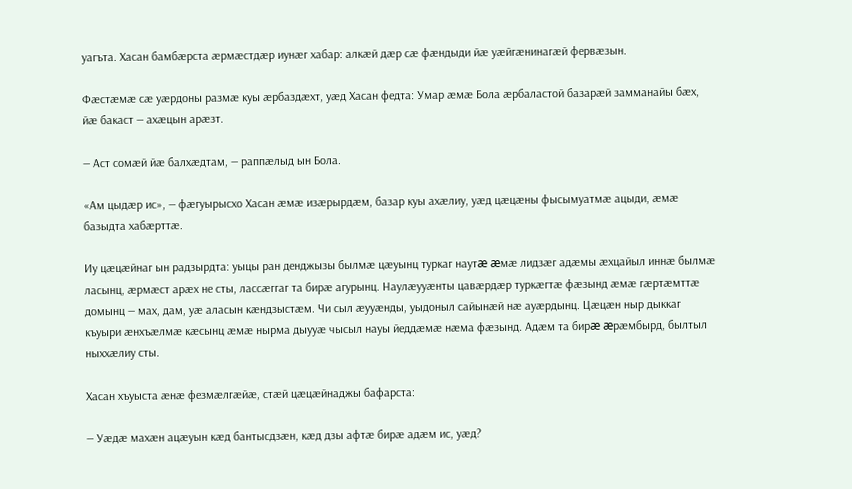уагъта. Хасан бамбæрста æрмæстдæр иунæг хабар: алкæй дæр сæ фæндыди йæ уæйгæнинагæй фервæзын.

Фæстæмæ сæ уæрдоны размæ куы æрбаздæхт, уæд Хасан федта: Умар æмæ Бола æрбаластой базарæй замманайы бæх, йæ бакаст — ахæцын арæзт.

— Аст сомæй йæ балхæдтам, — раппæлыд ын Бола.

«Ам цыдæр ис», — фæгуырысхо Хасан æмæ изæрырдæм, базар куы ахæлиу, уæд цæцæны фысымуатмæ ацыди, æмæ базыдта хабæрттæ.

Иу цæцæйнаг ын радзырдта: уыцы ран денджызы былмæ цæуынц туркаг наутæ æмæ лидзæг адæмы æхцайыл иннæ былмæ ласынц, æрмæст арæх не сты, лассæггаг та бирæ агурынц. Наулæууæнты цавæрдæр туркæгтæ фæзынд æмæ гæртæмттæ домынц — мах, дам, уæ аласын кæндзыстæм. Чи сыл æууæнды, уыдоныл сайынæй нæ ауæрдынц. Цæцæн ныр дыккаг къуыри æнхъæлмæ кæсынц æмæ нырма дыууæ чысыл науы йеддæмæ нæма фæзынд. Адæм та бирæ æрæмбырд, былтыл ныххæлиу сты.

Хасан хъуыста æнæ фезмæлгæйæ, стæй цæцæйнаджы бафарста:

— Уæдæ махæн ацæуын кæд бантысдзæн, кæд дзы афтæ бирæ адæм ис, уæд?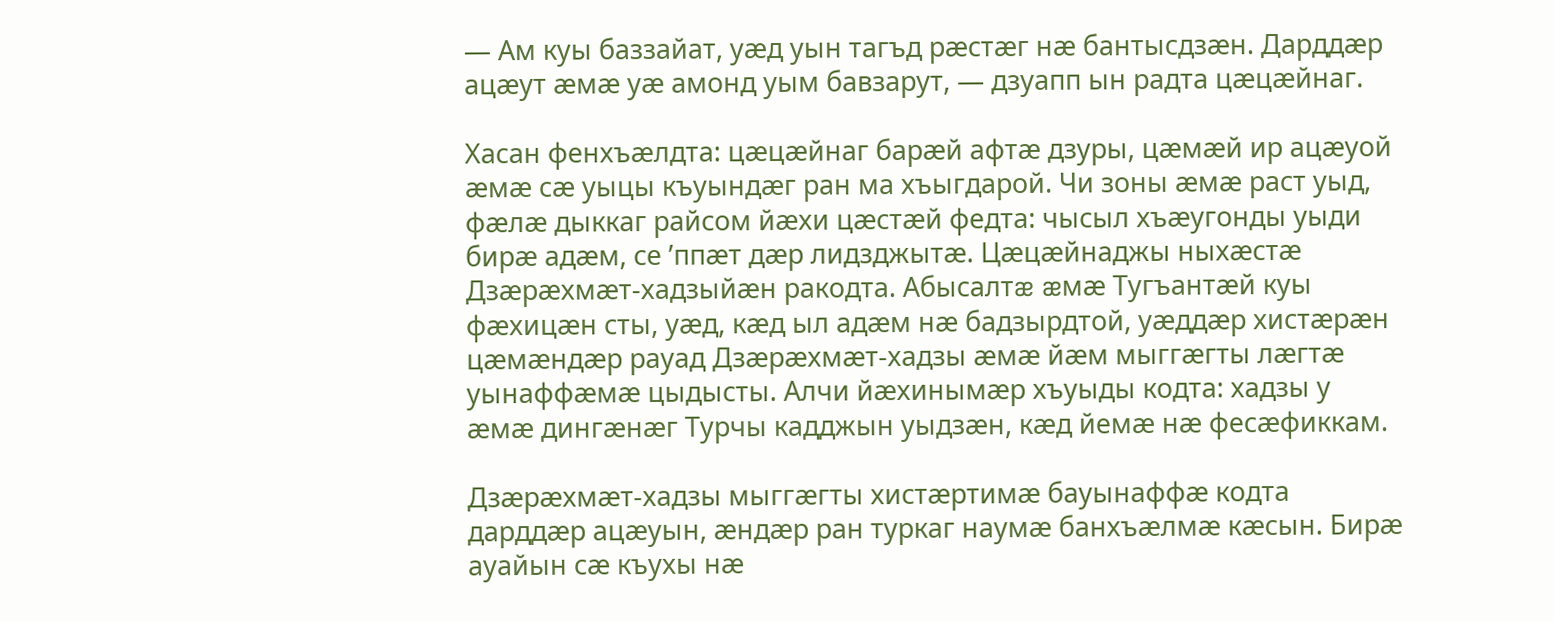— Ам куы баззайат, уæд уын тагъд рæстæг нæ бантысдзæн. Дарддæр ацæут æмæ уæ амонд уым бавзарут, — дзуапп ын радта цæцæйнаг.

Хасан фенхъæлдта: цæцæйнаг барæй афтæ дзуры, цæмæй ир ацæуой æмæ сæ уыцы къуындæг ран ма хъыгдарой. Чи зоны æмæ раст уыд, фæлæ дыккаг райсом йæхи цæстæй федта: чысыл хъæугонды уыди бирæ адæм, се ’ппæт дæр лидзджытæ. Цæцæйнаджы ныхæстæ Дзæрæхмæт-хадзыйæн ракодта. Абысалтæ æмæ Тугъантæй куы фæхицæн сты, уæд, кæд ыл адæм нæ бадзырдтой, уæддæр хистæрæн цæмæндæр рауад Дзæрæхмæт-хадзы æмæ йæм мыггæгты лæгтæ уынаффæмæ цыдысты. Алчи йæхинымæр хъуыды кодта: хадзы у æмæ дингæнæг Турчы кадджын уыдзæн, кæд йемæ нæ фесæфиккам.

Дзæрæхмæт-хадзы мыггæгты хистæртимæ бауынаффæ кодта дарддæр ацæуын, æндæр ран туркаг наумæ банхъæлмæ кæсын. Бирæ ауайын сæ къухы нæ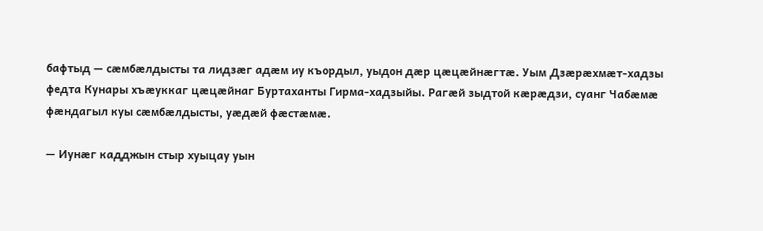бафтыд — сæмбæлдысты та лидзæг адæм иу къордыл, уыдон дæр цæцæйнæгтæ. Уым Дзæрæхмæт-хадзы федта Кунары хъæуккаг цæцæйнаг Буртаханты Гирма-хадзыйы. Рагæй зыдтой кæрæдзи, суанг Чабæмæ фæндагыл куы сæмбæлдысты, уæдæй фæстæмæ.

— Иунæг кадджын стыр хуыцау уын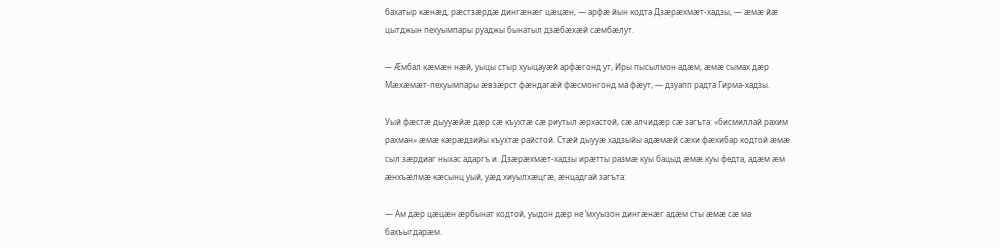бахатыр кæнæд, рæстзæрдæ дингæнæг цæцæн, — арфæ йын кодта Дзæрæхмæт-хадзы, — æмæ йæ цытджын пехуымпары руаджы бынатыл дзæбæхæй сæмбæлут.

— Æмбал кæмæн нæй, уыцы стыр хуыцауæй арфæгонд ут, Иры пысылмон адæм, æмæ сымах дæр Мæхæмæт-пехуымпары æвзæрст фæндагæй фæсмонгонд ма фæут, — дзуапп радта Гирма-хадзы.

Уый фæстæ дыууæйæ дæр сæ къухтæ сæ риутыл æрхастой, сæ алчидæр сæ загъта: «бисмиллай рахим рахман» æмæ кæрæдзийы къухтæ райстой. Стæй дыууæ хадзыйы адæмæй сæхи фæхибар кодтой æмæ сыл зæрдиаг ныхас адаргъ и. Дзæрæхмæт-хадзы ирæтты размæ куы бацыд æмæ куы федта, адæм æм æнхъæлмæ кæсынц уый, уæд хиуылхæцгæ, æнцадгай загъта:

— Ам дæр цæцæн æрбынат кодтой, уыдон дæр не ’мхуызон дингæнæг адæм сты æмæ сæ ма бахъыгдарæм.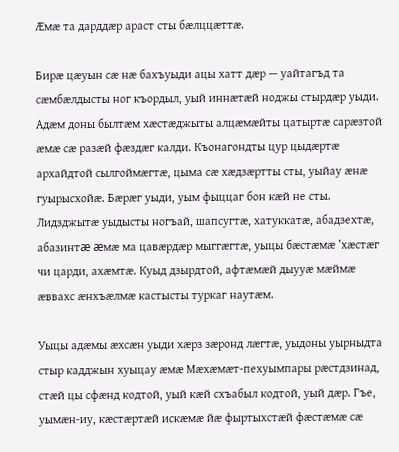Æмæ та дарддæр араст сты бæлццæттæ.

Бирæ цæуын сæ нæ бахъуыди ацы хатт дæр — уайтагъд та сæмбæлдысты ног къордыл, уый иннæтæй ноджы стырдæр уыди. Адæм доны былтæм хæстæджыты алцæмæйты цатыртæ сарæзтой æмæ сæ разæй фæздæг калди. Къонагондты цур цыдæртæ архайдтой сылгоймæгтæ, цыма сæ хæдзæртты сты, уыйау æнæ гуырысхойæ. Бæрæг уыди, уым фыццаг бон кæй не сты. Лидзджытæ уыдысты ногъай, шапсугтæ, хатуккатæ, абадзехтæ, абазинтæ æмæ ма цавæрдæр мыггæгтæ, уыцы бæстæмæ ’хæстæг чи царди, ахæмтæ. Куыд дзырдтой, афтæмæй дыууæ мæймæ æввахс æнхъæлмæ кастысты туркаг наутæм.

Уыцы адæмы æхсæн уыди хæрз зæронд лæгтæ, уыдоны уырныдта стыр кадджын хуыцау æмæ Мæхæмæт-пехуымпары рæстдзинад, стæй цы сфæнд кодтой, уый кæй схъабыл кодтой, уый дæр. Гъе, уымæн-иу, кæстæртæй искæмæ йæ фыртыхстæй фæстæмæ сæ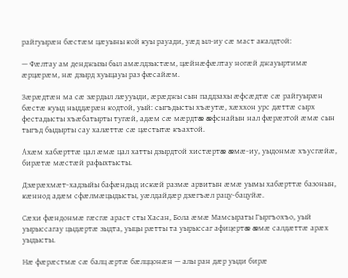райгуырæн бæстæм цæуыны кой куы рауади, уæд ыл-иу сæ маст акалдтой:

— Фæлтау ам денджызы был амæлдзыстæм, цæйнæфæлтау ногæй джауыртимæ æрцæрæм, нæ дзырд хуыцауы раз фæсайæм.

Зæрæдтæн ма сæ зæрдыл лæууыди, æрæджы сын паддзахы æфсæдтæ сæ райгуырæн бæстæ куыд ныддæрæн кодтой, уый: сыгъдысты хъæутæ, хæххон урс дæттæ сырх фестадысты хъæбатырты тугæй, адæм сæ мæрдтæ æфснайын нал фæрæзтой æмæ сын тыгъд быдырты сау халæттæ сæ цæстытæ къахтой.

Ахæм хабæрттæ цал æмæ цал хатты дзырдтой хистæртæ æмæ-иу, уыдонмæ хъусгæйæ, бирæтæ мæстæй рафыхтысты.

Дзæрæхмæт-хадзыйы бафæндыд искæй размæ арвитын æмæ уымы хабæрттæ базонын, кæннод адæм сфæлмæцыдысты, уæлдайдæр дзæгъæл рацу-бацуйæ.

Сæхи фæндонмæ гæсгæ араст сты Хасан, Бола æмæ Мамсыраты Гыргъохъо, уый уырыссагау цыдæртæ зыдта, уыцы рæтты та уырыссаг афицертæ æмæ салдæттæ арæх уыдысты.

Нæ фæрæстмæ сæ балц æртæ бæлццонæн — алы ран дæр уыди бирæ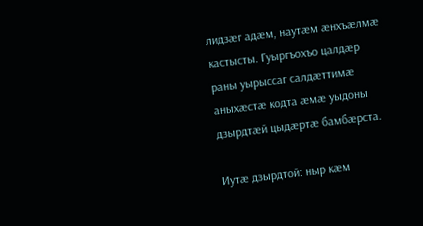лидзæг адæм, наутæм æнхъæлмæ кастысты. Гуыргъохъо цалдæр раны уырыссаг салдæттимæ аныхæстæ кодта æмæ уыдоны дзырдтæй цыдæртæ бамбæрста.

Иутæ дзырдтой: ныр кæм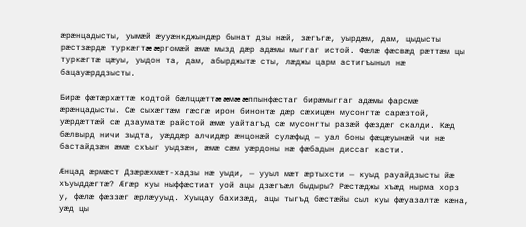æрæнцадысты, уымæй æууæнкджындæр бынат дзы нæй, зæгъгæ, уырдæм, дам, цыдысты рæстзæрдæ туркæгтæ æргомæй æмæ мызд дæр адæмы мыггаг истой. Фæлæ фæсвæд рæттæм цы туркæгтæ цæуы, уыдон та, дам, абырджытæ сты, лæджы царм астигъыныл нæ бацауæрддзысты.

Бирæ фæтæрхæттæ кодтой бæлццæттæ æмæ æппынфæстаг бирæмыггаг адæмы фарсмæ æрæнцадысты. Сæ сыхæгтæм гæсгæ ирон бинонтæ дæр сæхицæн мусонгтæ сарæзтой, уæрдæттæй сæ дзауматæ райстой æмæ уайтагъд сæ мусонгты разæй фæздæг скалди. Кæд бæлвырд ничи зыдта, уæддæр алчидæр æнцонæй сулæфыд — уал боны фæцæуынæй чи нæ бастайдзæн æмæ схъыг уыдзæн, æмæ сæм уæрдоны нæ фæбадын диссаг касти.

Æнцад æрмæст Дзæрæхмæт-хадзы нæ уыди, — ууыл мæт æртыхсти — куыд рауайдзысты йæ хъуыддæгтæ? Æгæр куы ныффæстиат уой ацы дзæгъæл быдыры? Рæстæджы хъæд нырма хорз у, фæлæ фæззæг æрлæууыд. Хуыцау бахизæд, ацы тыгъд бæстæйы сыл куы фæуазалтæ кæна, уæд цы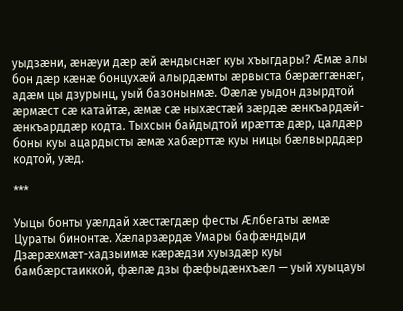уыдзæни, æнæуи дæр æй æндыснæг куы хъыгдары? Æмæ алы бон дæр кæнæ бонцухæй алырдæмты æрвыста бæрæггæнæг, адæм цы дзурынц, уый базонынмæ. Фæлæ уыдон дзырдтой æрмæст сæ катайтæ, æмæ сæ ныхæстæй зæрдæ æнкъардæй-æнкъарддæр кодта. Тыхсын байдыдтой ирæттæ дæр, цалдæр боны куы ацардысты æмæ хабæрттæ куы ницы бæлвырддæр кодтой, уæд.

***

Уыцы бонты уæлдай хæстæгдæр фесты Æлбегаты æмæ Цураты бинонтæ. Хæларзæрдæ Умары бафæндыди Дзæрæхмæт-хадзыимæ кæрæдзи хуыздæр куы бамбæрстаиккой, фæлæ дзы фæфыдæнхъæл — уый хуыцауы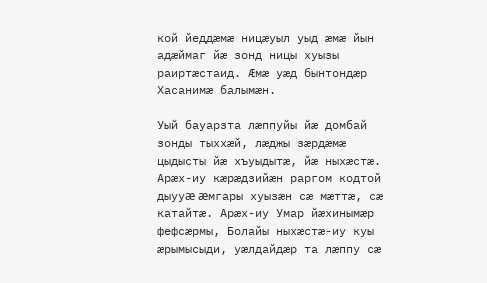кой йеддæмæ ницæуыл уыд æмæ йын адæймаг йæ зонд ницы хуызы раиртæстаид. Æмæ уæд бынтондæр Хасанимæ балымæн.

Уый бауарзта лæппуйы йæ домбай зонды тыххæй, лæджы зæрдæмæ цыдысты йæ хъуыдытæ, йæ ныхæстæ. Арæх-иу кæрæдзийæн раргом кодтой дыууæ æмгары хуызæн сæ мæттæ, сæ катайтæ. Арæх-иу Умар йæхинымæр фефсæрмы, Болайы ныхæстæ-иу куы æрымысыди, уæлдайдæр та лæппу сæ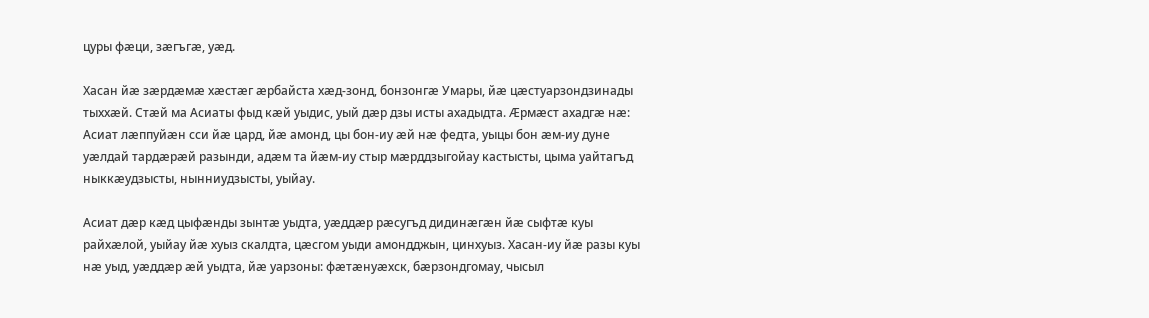цуры фæци, зæгъгæ, уæд.

Хасан йæ зæрдæмæ хæстæг æрбайста хæд-зонд, бонзонгæ Умары, йæ цæстуарзондзинады тыххæй. Стæй ма Асиаты фыд кæй уыдис, уый дæр дзы исты ахадыдта. Æрмæст ахадгæ нæ: Асиат лæппуйæн сси йæ цард, йæ амонд, цы бон-иу æй нæ федта, уыцы бон æм-иу дуне уæлдай тардæрæй разынди, адæм та йæм-иу стыр мæрддзыгойау кастысты, цыма уайтагъд ныккæудзысты, нынниудзысты, уыйау.

Асиат дæр кæд цыфæнды зынтæ уыдта, уæддæр рæсугъд дидинæгæн йæ сыфтæ куы райхæлой, уыйау йæ хуыз скалдта, цæсгом уыди амондджын, цинхуыз. Хасан-иу йæ разы куы нæ уыд, уæддæр æй уыдта, йæ уарзоны: фæтæнуæхск, бæрзондгомау, чысыл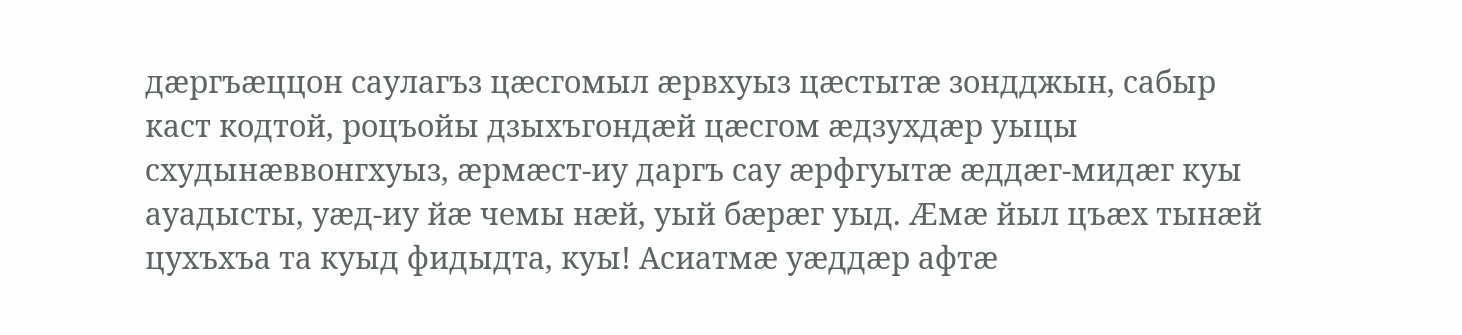дæргъæццон саулагъз цæсгомыл æрвхуыз цæстытæ зондджын, сабыр каст кодтой, роцъойы дзыхъгондæй цæсгом æдзухдæр уыцы схудынæввонгхуыз, æрмæст-иу даргъ сау æрфгуытæ æддæг-мидæг куы ауадысты, уæд-иу йæ чемы нæй, уый бæрæг уыд. Æмæ йыл цъæх тынæй цухъхъа та куыд фидыдта, куы! Асиатмæ уæддæр афтæ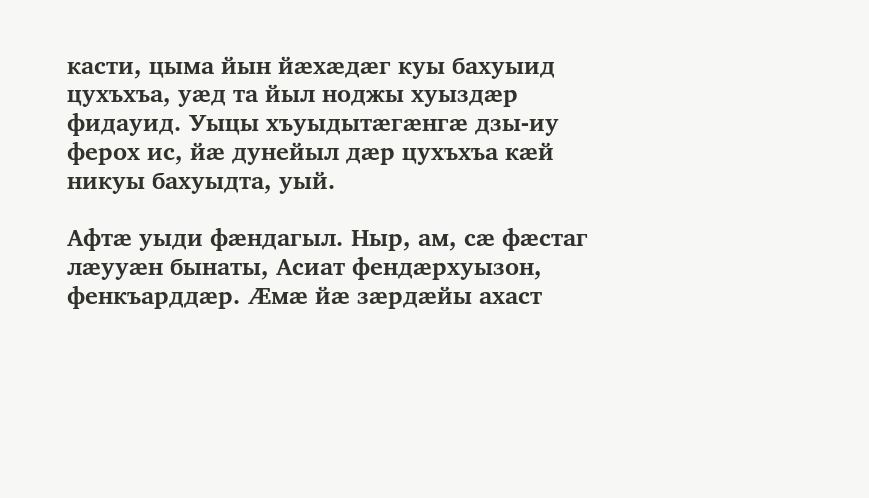касти, цыма йын йæхæдæг куы бахуыид цухъхъа, уæд та йыл ноджы хуыздæр фидауид. Уыцы хъуыдытæгæнгæ дзы-иу ферох ис, йæ дунейыл дæр цухъхъа кæй никуы бахуыдта, уый.

Афтæ уыди фæндагыл. Ныр, ам, сæ фæстаг лæууæн бынаты, Асиат фендæрхуызон, фенкъарддæр. Æмæ йæ зæрдæйы ахаст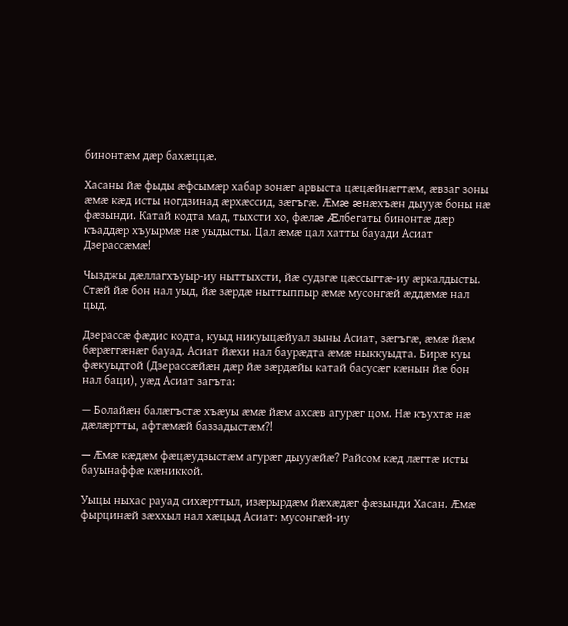бинонтæм дæр бахæццæ.

Хасаны йæ фыды æфсымæр хабар зонæг арвыста цæцæйнæгтæм, æвзаг зоны æмæ кæд исты ногдзинад æрхæссид, зæгъгæ. Æмæ æнæхъæн дыууæ боны нæ фæзынди. Катай кодта мад, тыхсти хо, фæлæ Æлбегаты бинонтæ дæр къаддæр хъуырмæ нæ уыдысты. Цал æмæ цал хатты бауади Асиат Дзерассæмæ!

Чызджы дæллагхъуыр-иу ныттыхсти, йæ судзгæ цæссыгтæ-иу æркалдысты. Стæй йæ бон нал уыд, йæ зæрдæ ныттыппыр æмæ мусонгæй æддæмæ нал цыд.

Дзерассæ фæдис кодта, куыд никуыцæйуал зыны Асиат, зæгъгæ, æмæ йæм бæрæггæнæг бауад. Асиат йæхи нал баурæдта æмæ ныккуыдта. Бирæ куы фæкуыдтой (Дзерассæйæн дæр йæ зæрдæйы катай басусæг кæнын йæ бон нал баци), уæд Асиат загъта:

— Болайæн балæгъстæ хъæуы æмæ йæм ахсæв агурæг цом. Нæ къухтæ нæ дæлæртты, афтæмæй баззадыстæм?!

— Æмæ кæдæм фæцæудзыстæм агурæг дыууæйæ? Райсом кæд лæгтæ исты бауынаффæ кæниккой.

Уыцы ныхас рауад сихæрттыл, изæрырдæм йæхæдæг фæзынди Хасан. Æмæ фырцинæй зæххыл нал хæцыд Асиат: мусонгæй-иу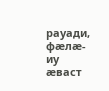рауади, фæлæ-иу æваст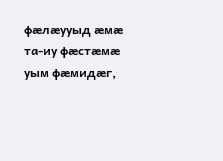фæлæууыд æмæ та-иу фæстæмæ уым фæмидæг,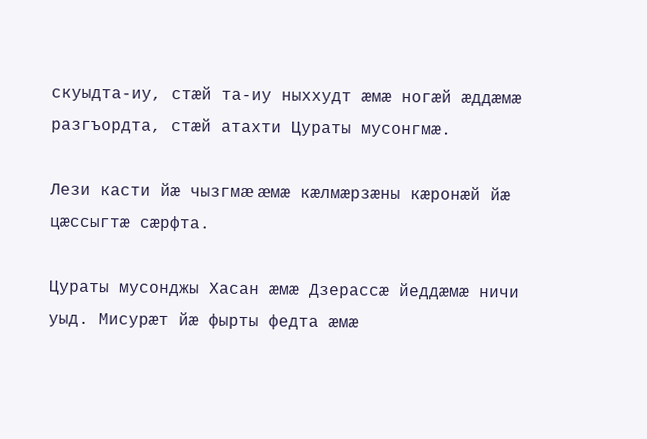скуыдта-иу, стæй та-иу ныххудт æмæ ногæй æддæмæ разгъордта, стæй атахти Цураты мусонгмæ.

Лези касти йæ чызгмæ æмæ кæлмæрзæны кæронæй йæ цæссыгтæ сæрфта.

Цураты мусонджы Хасан æмæ Дзерассæ йеддæмæ ничи уыд. Мисурæт йæ фырты федта æмæ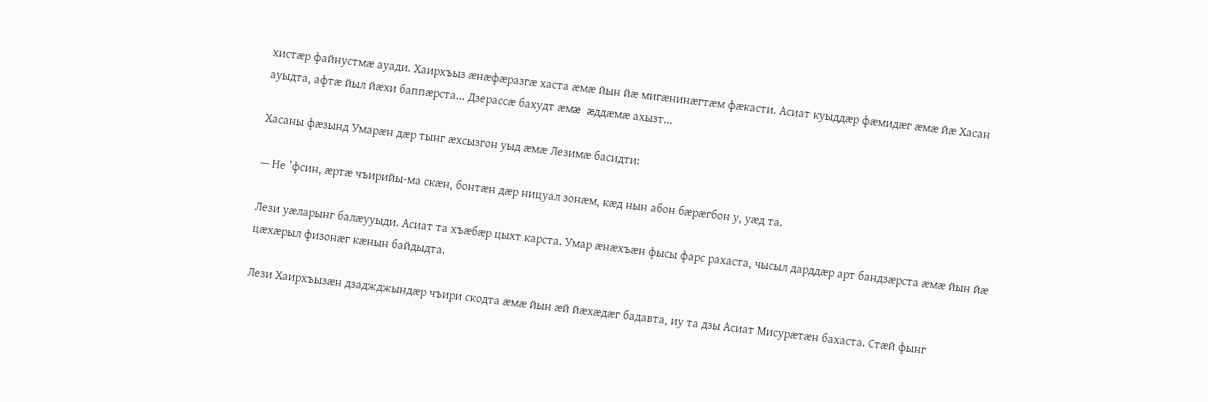хистæр файнустмæ ауади. Хаирхъыз æнæфæразгæ хаста æмæ йын йæ мигæнинæгтæм фæкасти. Асиат куыддæр фæмидæг æмæ йæ Хасан ауыдта, афтæ йыл йæхи баппæрста... Дзерассæ бахудт æмæ æддæмæ ахызт...

Хасаны фæзынд Умарæн дæр тынг æхсызгон уыд æмæ Лезимæ басидти:

— Не ’фсин, æртæ чъирийы-ма скæн, бонтæн дæр ницуал зонæм, кæд нын абон бæрæгбон у, уæд та.

Лези уæларынг балæууыди. Асиат та хъæбæр цыхт карста. Умар æнæхъæн фысы фарс рахаста, чысыл дарддæр арт бандзæрста æмæ йын йæ цæхæрыл физонæг кæнын байдыдта.

Лези Хаирхъызæн дзаджджындæр чъири скодта æмæ йын æй йæхæдæг бадавта, иу та дзы Асиат Мисурæтæн бахаста. Стæй фынг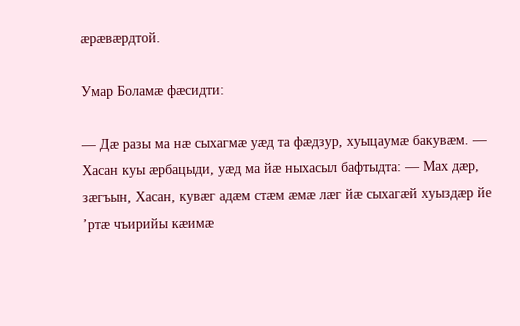æрæвæрдтой.

Умар Боламæ фæсидти:

— Дæ разы ма нæ сыхагмæ уæд та фæдзур, хуыцаумæ бакувæм. — Хасан куы æрбацыди, уæд ма йæ ныхасыл бафтыдта: — Мах дæр, зæгъын, Хасан, кувæг адæм стæм æмæ лæг йæ сыхагæй хуыздæр йе ’ртæ чъирийы кæимæ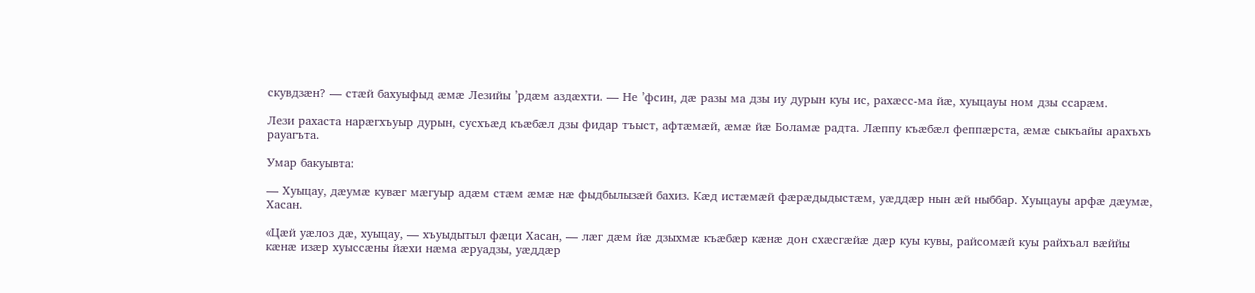скувдзæн? — стæй бахуыфыд æмæ Лезийы ’рдæм аздæхти. — Не ’фсин, дæ разы ма дзы иу дурын куы ис, рахæсс-ма йæ, хуыцауы ном дзы ссарæм.

Лези рахаста нарæгхъуыр дурын, сусхъæд къæбæл дзы фидар тъыст, афтæмæй, æмæ йæ Боламæ радта. Лæппу къæбæл феппæрста, æмæ сыкъайы арахъхъ рауагъта.

Умар бакуывта:

— Хуыцау, дæумæ кувæг мæгуыр адæм стæм æмæ нæ фыдбылызæй бахиз. Кæд истæмæй фæрæдыдыстæм, уæддæр нын æй ныббар. Хуыцауы арфæ дæумæ, Хасан.

«Цæй уæлоз дæ, хуыцау, — хъуыдытыл фæци Хасан, — лæг дæм йæ дзыхмæ къæбæр кæнæ дон схæсгæйæ дæр куы кувы, райсомæй куы райхъал вæййы кæнæ изæр хуыссæны йæхи нæма æруадзы, уæддæр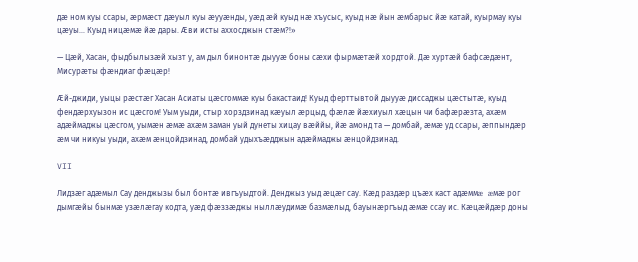дæ ном куы ссары, æрмæст дæуыл куы æууæнды, уæд æй куыд нæ хъусыс, куыд нæ йын æмбарыс йæ катай, куырмау куы цæуы... Куыд ницæмæ йæ дары. Æви исты аххосджын стæм?!»

— Цæй, Хасан, фыдбылызæй хызт у, ам дыл бинонтæ дыууæ боны сæхи фырмæтæй хордтой. Дæ хуртæй бафсæдæнт, Мисурæты фæндиаг фæцæр!

Æй-джиди, уыцы рæстæг Хасан Асиаты цæсгоммæ куы бакастаид! Куыд ферттывтой дыууæ диссаджы цæстытæ, куыд фендæрхуызон ис цæсгом! Уым уыди, стыр хорздзинад кæуыл æрцыд, фæлæ йæхиуыл хæцын чи бафæрæзта, ахæм адæймаджы цæсгом, уымæн æмæ ахæм заман уый дунеты хицау вæййы, йæ амонд та — домбай, æмæ уд ссары, æппындæр æм чи никуы уыди, ахæм æнцойдзинад, домбай удыхъæдджын адæймаджы æнцойдзинад.

VII

Лидзæг адæмыл Сау денджызы был бонтæ ивгъуыдтой. Денджыз уыд æцæг сау. Кæд раздæр цъæх каст адæммæ æмæ рог дымгæйы бынмæ узæлæгау кодта, уæд фæззæджы ныллæудимæ базмæлыд, бауынæргъыд æмæ ссау ис. Кæцæйдæр доны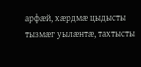арфæй, хæрдмæ цыдысты тызмæг уылæнтæ, тахтысты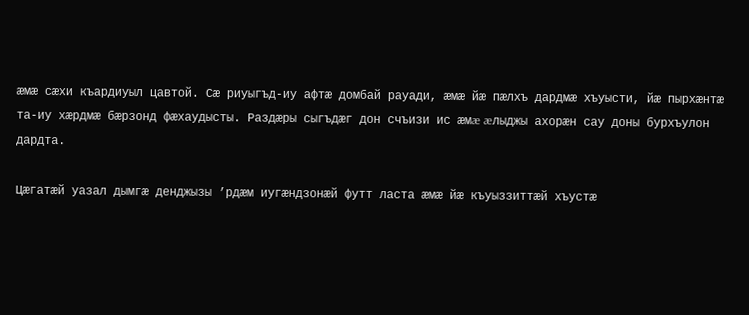æмæ сæхи къардиуыл цавтой. Сæ риуыгъд-иу афтæ домбай рауади, æмæ йæ пæлхъ дардмæ хъуысти, йæ пырхæнтæ та-иу хæрдмæ бæрзонд фæхаудысты. Раздæры сыгъдæг дон счъизи ис æмæ æлыджы ахорæн сау доны бурхъулон дардта.

Цæгатæй уазал дымгæ денджызы ’рдæм иугæндзонæй футт ласта æмæ йæ къуыззиттæй хъустæ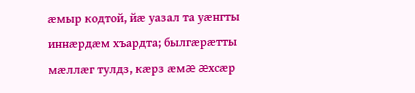æмыр кодтой, йæ уазал та уæнгты иннæрдæм хъардта; былгæрæтты мæллæг тулдз, кæрз æмæ æхсæр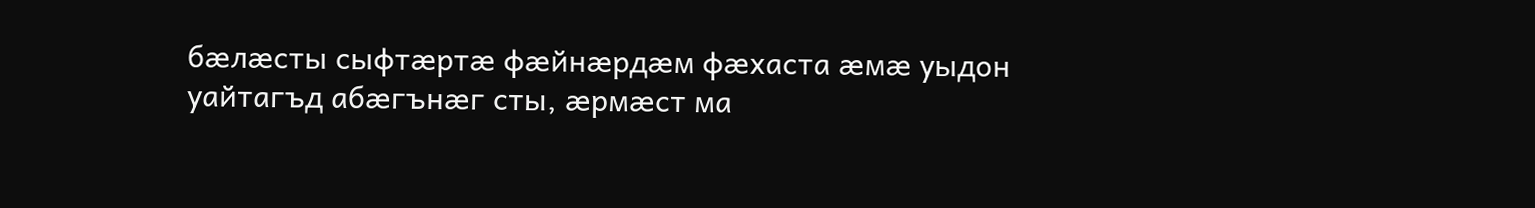бæлæсты сыфтæртæ фæйнæрдæм фæхаста æмæ уыдон уайтагъд абæгънæг сты, æрмæст ма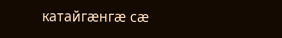катайгæнгæ сæ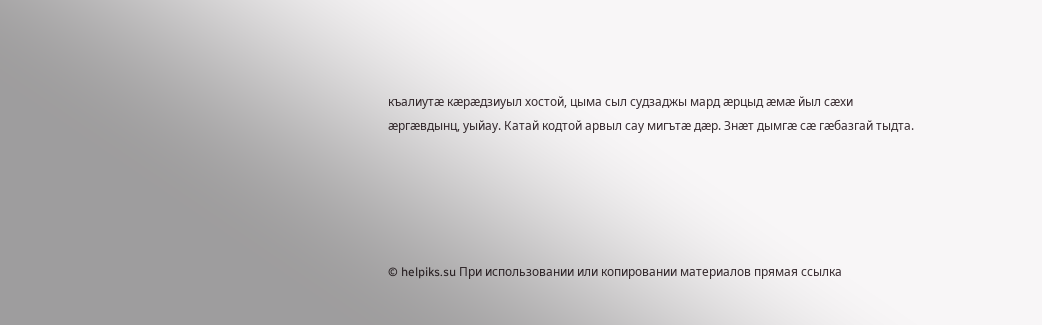къалиутæ кæрæдзиуыл хостой, цыма сыл судзаджы мард æрцыд æмæ йыл сæхи æргæвдынц, уыйау. Катай кодтой арвыл сау мигътæ дæр. Знæт дымгæ сæ гæбазгай тыдта.





© helpiks.su При использовании или копировании материалов прямая ссылка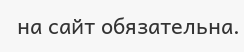на сайт обязательна.